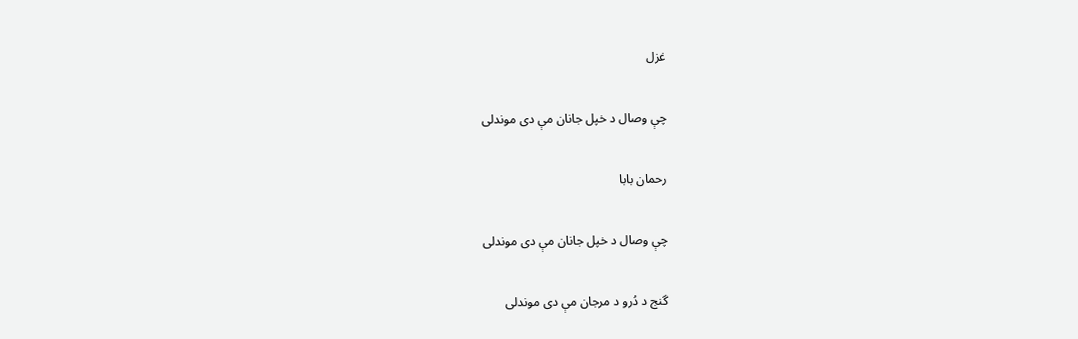غزل

چې وصال د خپل جانان مې دی موندلی

رحمان بابا

چې وصال د خپل جانان مې دی موندلی

گنج د دُرو د مرجان مې دی موندلی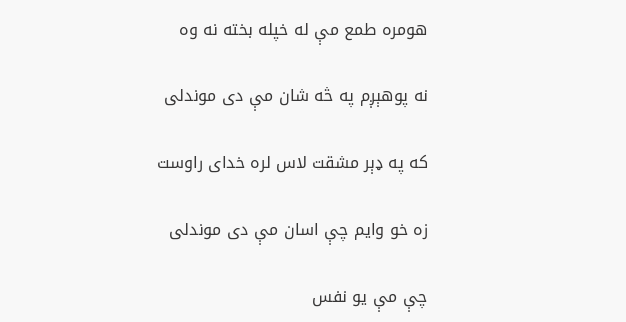هومره طمع مې له خپله بخته نه وه

نه پوهېږم په څه شان مې دی موندلی

که په ډېر مشقت لاس لره خدای راوست

زه خو وايم چې اسان مې دی موندلی

چې مې يو نفس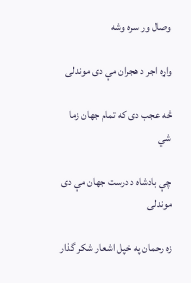وصال ور سره وشه

واړه اجر د هجران مې دی موندلی

څه عجب دی که تمام جهان زما شي

چې بادشاه د درست جهان مې دی موندلی

زه رحمان په خپل اشعار شکر گذار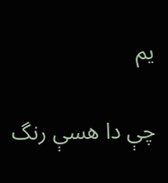يم

چې دا هسې رنگ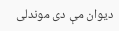ديوان مې دی موندلی